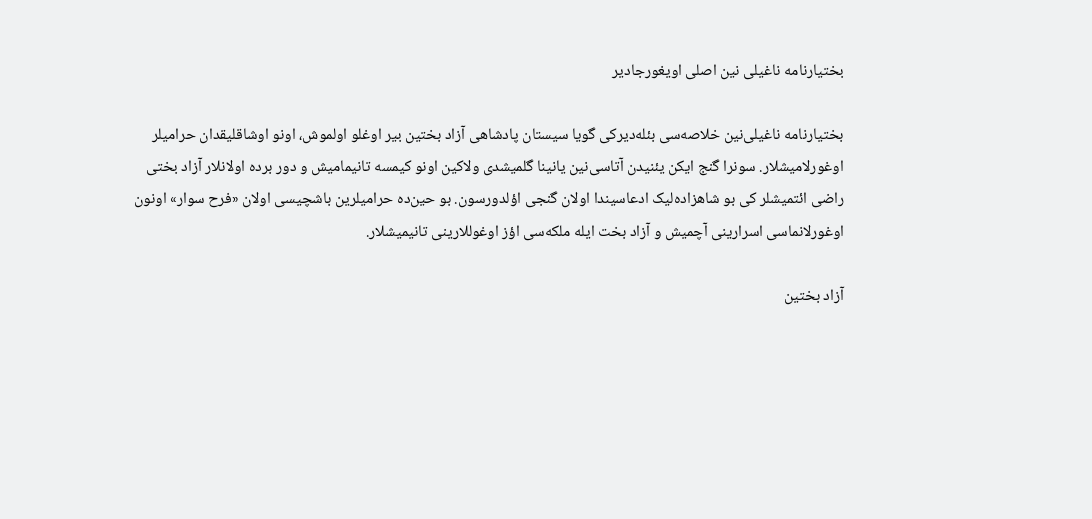بختیارنامه ناغیلی نین اصلی اویغورجادیر

بختیارنامه ناغیلی‌نین خلاصه‌سی بئله‌دیرکی گویا سیستان پادشاهی آزاد بختین بیر اوغلو اولموش، اونو اوشاقلیقدان حرامیلر اوغورلامیشلار. سونرا گنج ایکن یئنیدن آتاسی‌نین یانینا گلمیشدی ولاکین اونو کیمسه تانیمامیش و دور برده اولانلار آزاد بختی راضی ائتميشلر کی بو شاهزاده‌لیک ادعاسیندا اولان گنجی اؤلدورسون. بو حین‌ده حرامیلرین باشچیسی اولان «فرح سوار» اونون اوغورلانماسی اسرارینی آچمیش و آزاد بخت ایله ملکه‌سی اؤز اوغوللارینی تانیمیشلار.

آزاد بختين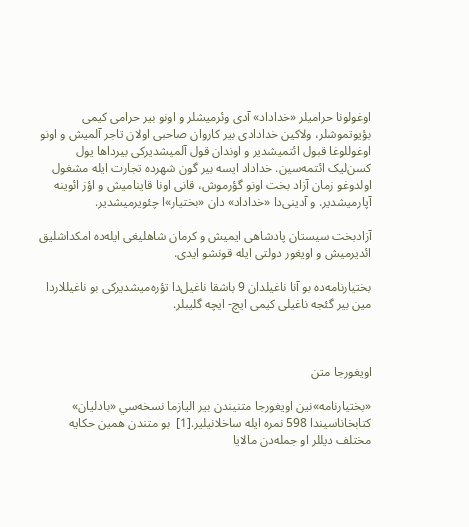اوغولونا حرامیلر «خداداد» آدی وئرمیشلر و اونو بیر حرامی کیمی بؤیوتموشلر، ولاکین خدادادی بیر کاروان صاحبی اولان تاجر آلمیش و اونو اوغوللوغا قبول ائتمیشدیر و اوندان قول آلمیشدیرکی بیرداها یول کسن‌لیک ائتمه‌سین. خداداد ایسه بیر گون شهرده تجارت ایله مشغول اولدوغو زمان آزاد بخت اونو گؤرموش، قانی اونا قاینامیش و اؤز ائوینه آپارمیشدیر. و آدینی‌دا «خداداد» دان «بختیار»ا چئویرمیشدیر.

آزادبخت سیستان پادشاهی ایمیش و کرمان شاهلیغی ایله‌ده امکداشلیق ائدیرمیش و اویغور دولتی ایله قونشو ایدی.

بختیارنامه‌ده بو آنا ناغیلدان 9 باشقا ناغیل‌دا تؤره‌میشدیرکی بو ناغیللاردا مین بیر گئجه ناغیلی کیمی ایچ- ایچه گلیبلر.



اویغورجا متن

«بختیارنامه»نین اویغورجا متنيندن بير اليازما نسخه‌سي «بادلیان» کتابخاناسیندا 598 نمره ایله ساخلانیلیر.[1]  بو متندن همین حکایه مختلف دیللر او جمله‌دن مالایا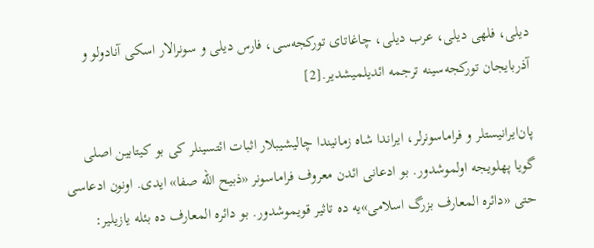دیلی، فلهی دیلی،‌ عرب دیلی، چاغاتای تورکجه‌سی، فارس دیلی و سونرالار اسکی آنادولو و آذربایجان تورکجه‌سینه ترجمه ائدیلمیشدیر.[2]

پان‌ایرانیستلر و فراماسونرلر، ایراندا شاه زمانیندا چالیشیبلار اثبات ائتسینلر کی بو کیتابین اصلی گویا پهلویجه اولموشدور. بو ادعانی ائدن معروف فراماسونر «ذبیح الله صفا» ایدی. اونون ادعاسی حتی «دائره المعارف بزرگ اسلامی»یه ده تاثیر قویموشدور. بو دائره المعارف ده بئله یازیلیر: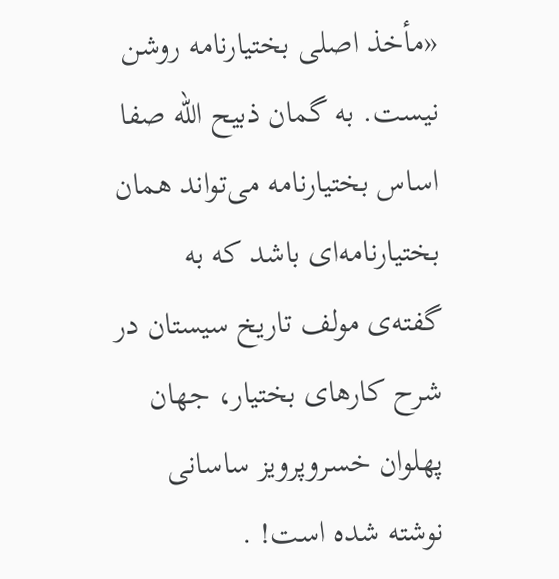«مأخذ اصلی بختیارنامه روشن نیست. به گمان ذبیح الله صفا اساس بختیارنامه می‌تواند همان بختیارنامه‌ای باشد که به گفته‌ی مولف تاریخ سیستان در شرح کارهای بختیار، جهان پهلوان خسروپرویز ساسانی نوشته شده است! .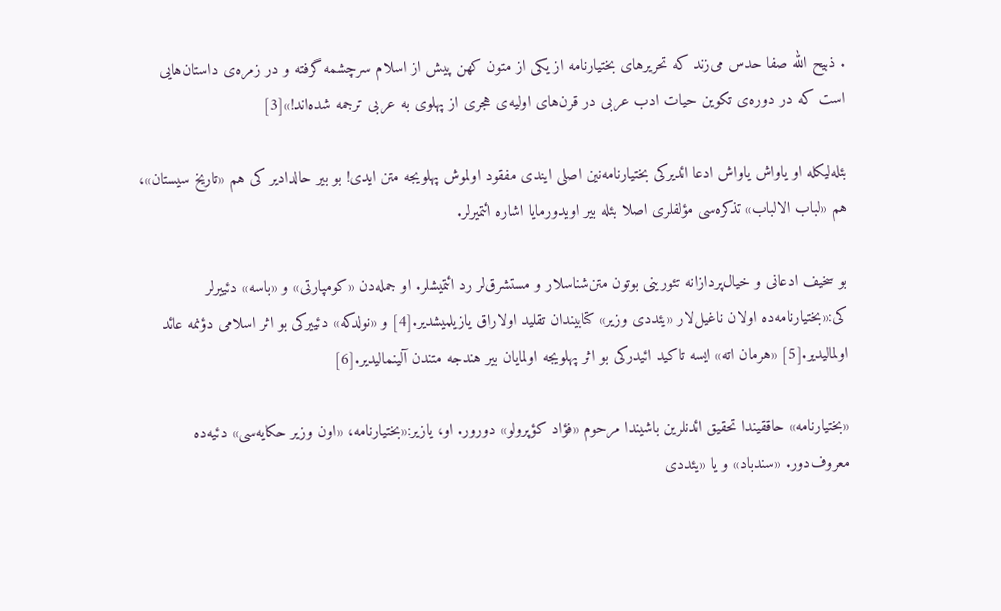. ذبیح الله صفا حدس می‌زند که تحریرهای بختیارنامه از یکی از متون کهن پیش از اسلام سرچشمه گرفته و در زمره‌ی داستان‌هایی است که در دوره‌ی تکوین حیات ادب عربی در قرن‌های اولیه‌ی هجری از پهلوی به عربی ترجمه شده‌اند!»[3]

بئله‌لیکله او یاواش یاواش ادعا ائدیرکی بختیارنامه‌نين اصلی ایندی مفقود اولموش پهلویجه متن ایدی! بو بیر حالدادیر کی هم «تاریخ سیستان»، هم «لباب الالباب» تذکره‌سی مؤلفلری اصلا بئله بیر اویدورمایا اشاره ائتمیرلر.

بو سخیف ادعانی و خیال‌پردازانه تئورینی بوتون متن‌شناسلار و مستشرق‌لر رد ائتمیشلر. او جمله‌دن «کومپارتی» و «باسه» دئییرلر کی:«بختیارنامه‌ده اولان ناغیل‌لار «یئددی وزیر» کتابیندان تقلید اولاراق یازیلمیشدیر.[4] و «نولدکه» دئییرکی بو اثر اسلامی دؤنمه عائد اولمالیدیر.[5] «هرمان اته» ایسه تاکید ائیدرکی بو اثر پهلویجه اولمایان بیر هندجه متندن آلینمالیدیر.[6]

«بختیارنامه» حاققیندا تحقیق ائدنلرین باشیندا مرحوم «فؤاد کؤپرولو» دورور. او، یازیر:«بختیارنامه، «اون وزیر حکایه‌سی» دئیه‌ده معروف‌دور. «سندباد» و یا «یئددی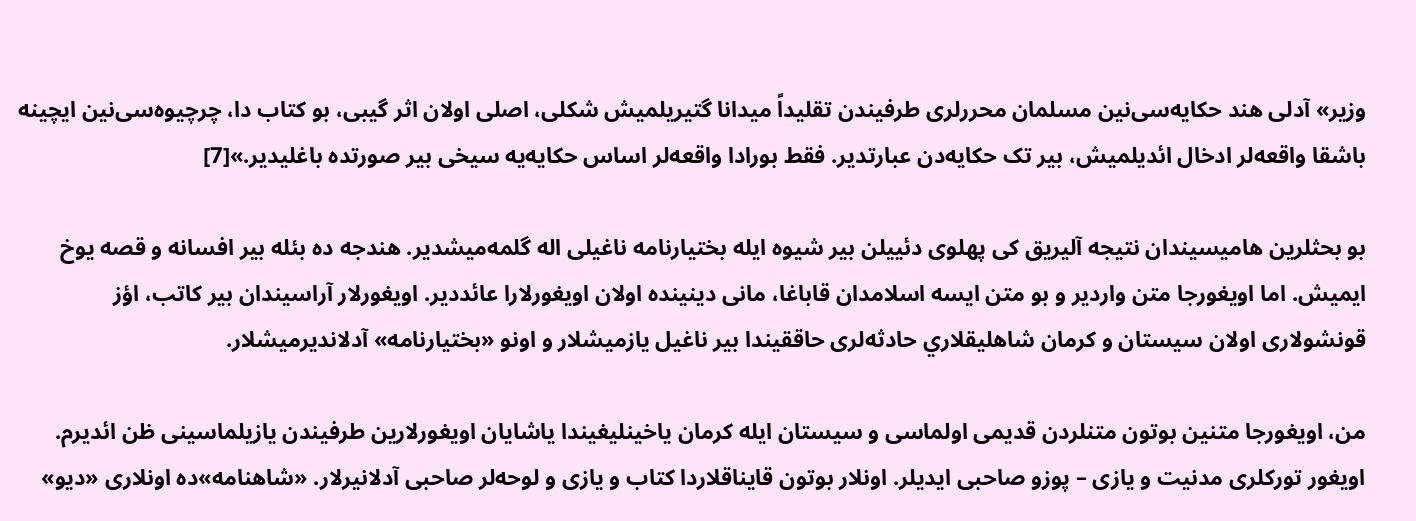وزیر» آدلی هند حکایه‌سی‌نین مسلمان محررلری طرفیندن تقلیداً میدانا گتیریلمیش شکلی، اصلی اولان اثر گیبی، بو کتاب دا، چرچیوه‌سی‌نین ایچینه باشقا واقعه‌لر ادخال ائدیلمیش، بیر تک حکایه‌دن عبارتدیر. فقط بورادا واقعه‌لر اساس حکایه‌یه سیخی بیر صورتده باغلیدیر.»[7]

بو بحثلرین هامیسیندان نتیجه آلیریق کی پهلوی دئییلن بیر شیوه ایله بختیارنامه ناغیلی اله گلمه‌میشدیر. هندجه ده بئله بیر افسانه و قصه یوخ ایمیش. اما اویغورجا متن واردیر و بو متن ایسه اسلامدان قاباغا، مانی دینینده اولان اویغورلارا عائددیر. اویغورلار آراسیندان بیر کاتب، اؤز قونشولاری اولان سیستان و کرمان شاهليقلاري حادثه‌لری حاققیندا بیر ناغیل یازمیشلار و اونو «بختیارنامه» آدلاندیرمیشلار.

من، اویغورجا متنین بوتون متنلردن قدیمی اولماسی و سیستان ایله کرمان یاخینلیغیندا یاشایان اویغورلارین طرفیندن یازیلماسینی ظن ائدیرم. اویغور تورکلری مدنیت و یازی – پوزو صاحبی ایدیلر. اونلار بوتون قایناقلاردا کتاب و یازی و لوحه‌لر صاحبی آدلانیرلار. «شاهنامه»ده اونلاری «دیو»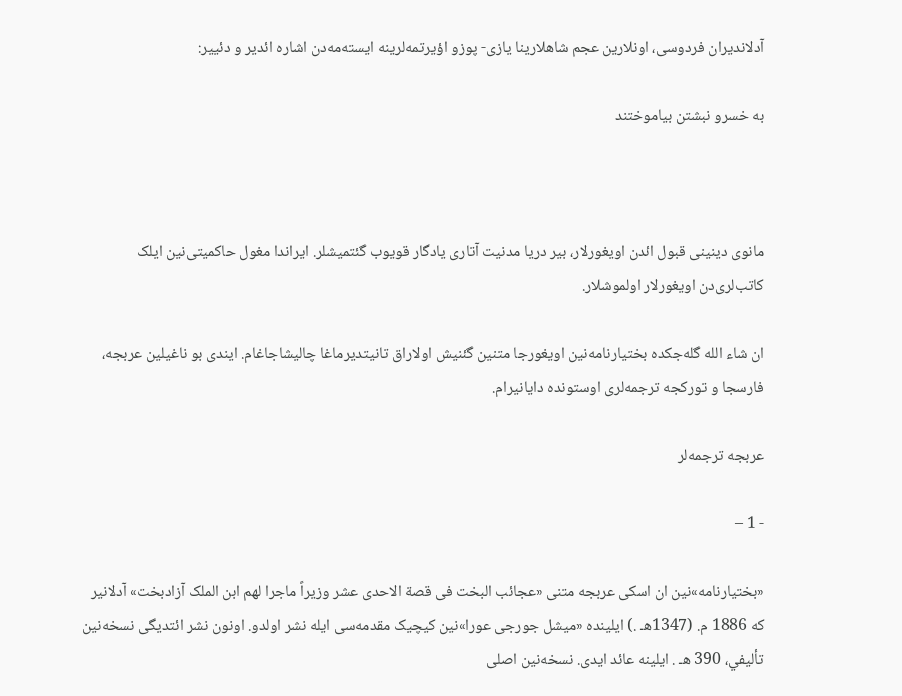آدلاندیران فردوسی، اونلارین عجم شاهلارینا یازی- پوزو اؤیرتمه‌لرینه ایسته‌مه‌دن اشاره ائدیر و دئییر:

به خسرو نبشتن بیاموختند



مانوی دینینی قبول ائدن اویغورلار، بیر دریا مدنیت آتاری یادگار قویوب گئتمیشلر. ایراندا مغول حاکمیتی‌نین ایلک کاتب‌لری‌دن اویغورلار اولموشلار.

ان شاء الله گله‌جکده بختیارنامه‌نین اویغورجا متنین گئنیش اولاراق تانیتدیرماغا چالیشاجاغام. ایندی بو ناغیلین عربجه، فارسجا و تورکجه ترجمه‌لری اوستونده دایانیرام.

عربجه ترجمه‌لر

- 1 –

«بختیارنامه»نين ان اسکی عربجه متنی «عجائب البخت فی قصة الاحدی عشر وزیراً‌ ماجرا لهم ابن الملک آزادبخت» آدلانير که 1886 م. (1347هـ .) ایلینده «میشل جورجی عورا»نین کیچیک مقدمه‌سی ایله نشر اولدو. اونون نشر ائتدیگی نسخه‌نين تأليفي، 390 هـ . ایلینه عائد ایدی. نسخه‌نین اصلی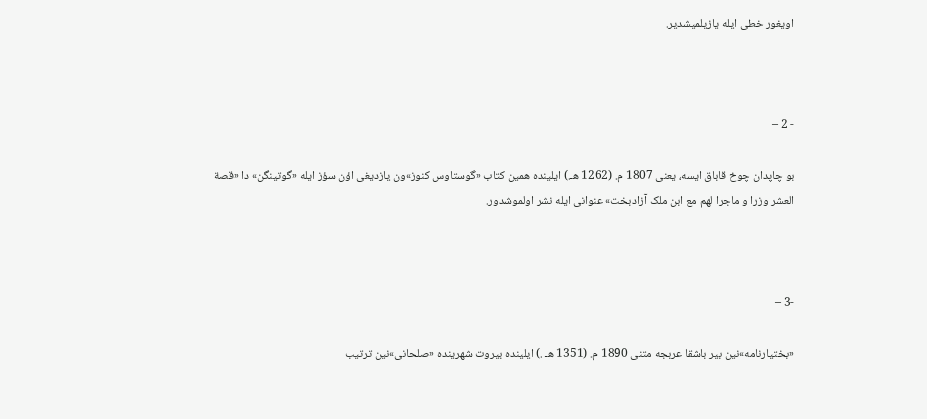اويغور خطی ایله یازیلمیشدیر.



- 2 –

بو چاپدان چوخ قاباق ایسه، یعنی 1807 م. (1262 هـ.) ایلینده همین کتاب «گوستاوس کنوز»ون یازدیغی اؤن سؤز ایله «گوتینگن» دا «قصة العشر وزرا و ماجرا لهم مع ابن ملک آزادبخت» عنوانی ایله نشر اولموشدور.



-3 –

«بختیارنامه»نین بیر باشقا عربجه متنی 1890 م. (1351 هـ .) ایلینده بیروت شهرینده «صلحانی»نین ترتیب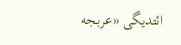ائتدیگی «عربجه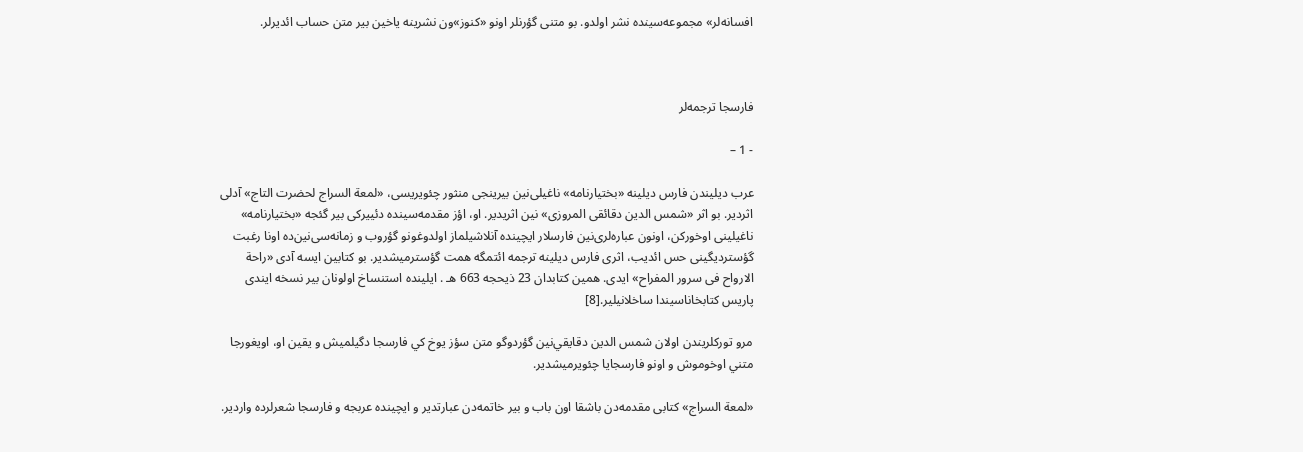افسانه‌لر» مجموعه‌سینده نشر اولدو. بو متنی گؤرنلر اونو «کنوز»ون نشرینه یاخین بیر متن حساب ائدیرلر.



فارسجا ترجمه‌لر

- 1 –

عرب دیلیندن فارس دیلینه «بختیارنامه» ناغیلی‌نین بیرینجی منثور چئویریسی، «لمعة السراج لحضرت التاج» آدلی اثردیر. بو اثر «شمس الدین دقائقی المروزی» نین اثریدیر. او، اؤز مقدمه‌سینده دئییرکی بیر گئجه «بختیارنامه» ناغیلینی اوخورکن، اونون عباره‌لری‌نین فارسلار ايچينده آنلاشیلماز اولدوغونو گؤروب و زمانه‌سی‌نین‌ده اونا رغبت گؤستردیگینی حس ائدیب، اثری فارس دیلینه ترجمه ائتمگه همت گؤسترمیشدیر. بو کتابین ایسه آدی «راحة الارواح فی سرور المفراح» ایدی. همین کتابدان 23 ذیحجه 663 هـ . ایلینده استنساخ اولونان بیر نسخه ایندی پاریس کتابخاناسیندا ساخلانیلیر.[8]

مرو توركلريندن اولان شمس الدين دقايقي‌نين گؤردوگو متن سؤز يوخ كي فارسجا دگيلميش و يقين او، اويغورجا متني اوخوموش و اونو فارسجايا چئويرميشدير.

«لمعة السراج» کتابی مقدمه‌دن باشقا اون باب و بیر خاتمه‌دن عبارتدیر و ایچینده عربجه و فارسجا شعرلرده واردیر.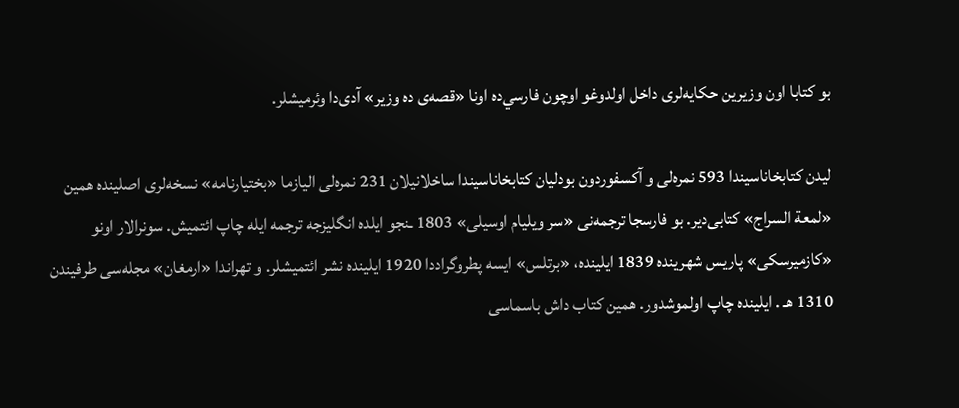بو کتابا اون وزیرین حکایه‌لری داخل اولدوغو اوچون فارسي‌ده اونا «قصه‌ی ده وزیر» آدی‌دا وئرمیشلر.

لیدن کتابخاناسیندا 593 نمره‌لی و آکسفوردون بودلیان کتابخاناسیندا ساخلانیلان 231 نمره‌لی الیازما «بختیارنامه» نسخه‌لری اصلینده همین «لمعة السراج» کتابی‌دیر. بو فارسجا ترجمه‌نی «سر ویلیام اوسیلی» 1803 ـنجو ایلده انگلیزجه ترجمه ایله چاپ ائتمیش. سونرالار اونو «کازمیرسکی» پاریس شهرینده 1839 ایلینده، «برتلس» ایسه پطروگراددا 1920 ایلینده نشر ائتميشلر. و تهراندا «ارمغان» مجله‌سی طرفیندن 1310 هـ . ایلینده چاپ اولموشدور. همین کتاب داش باسماسی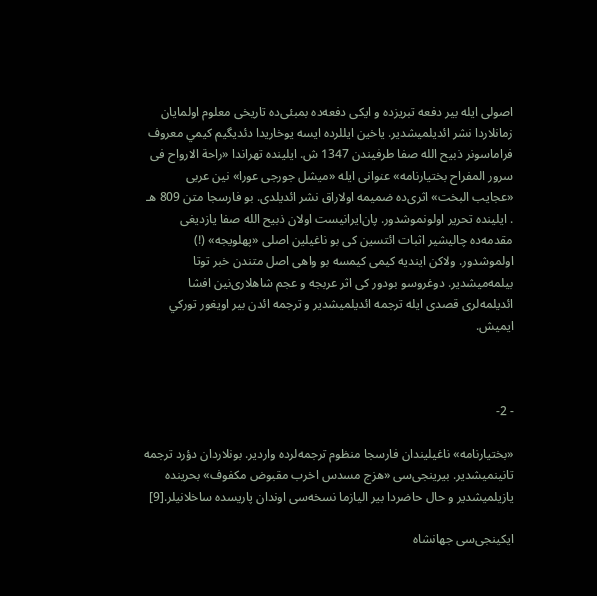اصولی ایله بیر دفعه تبریزده و ایکی دفعه‌ده بمبئی‌ده تاریخی معلوم اولمایان زمانلاردا نشر ائدیلمیشدیر. یاخین ایللرده ایسه يوخاريدا دئديگيم كيمي معروف فراماسونر ذبیح الله صفا طرفیندن 1347 ش. ایلینده تهراندا «راحة الارواح فی سرور المفراح بختیارنامه» عنوانی ایله «میشل جورجی عورا» نین عربی «عجایب البخت» اثری‌ده ضمیمه اولاراق نشر ائدیلدی. بو فارسجا متن 809 هـ . ایلینده تحریر اولونموشدور. پان‌ایرانیست اولان ذبیح الله صفا یازدیغی مقدمه‌ده چالیشیر اثبات ائتسین کی بو ناغیلین اصلی «پهلویجه» (!) اولموشدور. ولاکن ایندیه کیمی کیمسه بو واهی اصل متندن خبر توتا بیلمه‌میشدیر. دوغروسو بودور کی اثر عربجه و عجم شاهلاری‌نین افشا ائدیلمه‌لری قصدی ایله ترجمه ائديلميشدير و ترجمه ائدن بير اويغور توركي ايميش.



- 2-

«بختیارنامه» ناغیلیندان فارسجا منظوم ترجمه‌لرده واردیر. بونلاردان دؤرد ترجمه تانینمیشدیر. بیرینجی‌سی «هزج مسدس اخرب مقبوض مکفوف» بحرینده یازیلمیشدیر و حال حاضردا بیر الیازما نسخه‌سی اوندان پاریسده ساخلانیلر.[9]

ایکینجی‌سی جهانشاه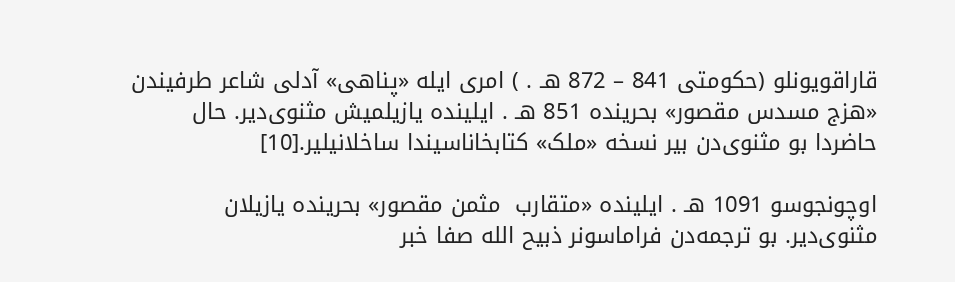قاراقویونلو (حکومتی 841 – 872 هـ . ) امری ایله «پناهی» آدلی شاعر طرفیندن «هزج مسدس مقصور» بحرینده 851 هـ . ایلینده یازیلمیش مثنوی‌دیر. حال حاضردا بو مثنوی‌دن بیر نسخه «ملک» کتابخاناسیندا ساخلانیلیر.[10]

اوچونجوسو 1091 هـ . ایلینده «متقارب  مثمن مقصور» بحرینده یازیلان مثنوی‌دیر. بو ترجمه‌دن فراماسونر ذبیح الله صفا خبر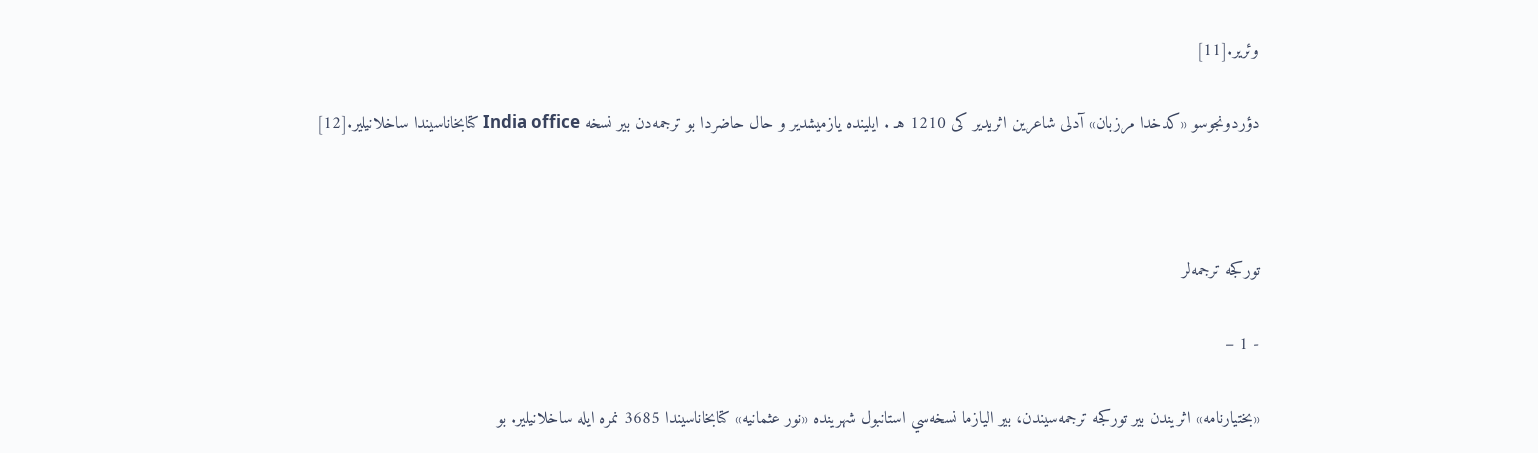وئریر.[11]

دؤردونجوسو «کدخدا مرزبان» آدلی شاعرین اثریدیر کی 1210 هـ . ایلینده یازمیشدیر و حال حاضردا بو ترجمه‌دن بیر نسخه India office کتابخاناسیندا ساخلانیلیر.[12]



تورکجه ترجمه‌لر

- 1 –

«بختیارنامه» اثریندن بیر تورکجه ترجمه‌سيندن، بير اليازما نسخه‌سي استانبول شهرینده «نور عثمانیه» کتابخاناسیندا 3685 نمره ایله ساخلانیلیر. بو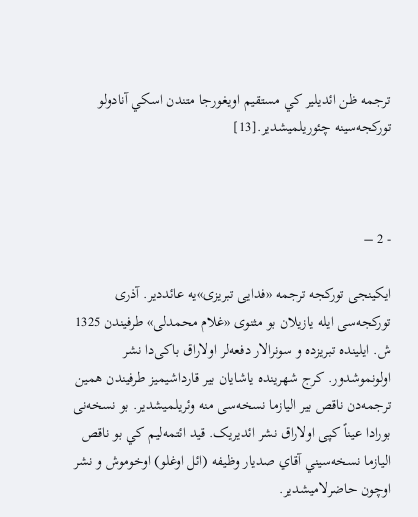ترجمه ظن ائديلير كي مستقيم اويغورجا متندن اسكي آنادولو توركجه‌سينه چئوريلميشدير.[13]



- 2 –

ایکینجی تورکجه ترجمه «فدایی تبریزی»یه عائددیر. آذری تورکجه‌سی ایله یازیلان بو مثنوی «غلام محمدلی» طرفیندن 1325 ش. ایلینده تبریزده و سونرالار دفعه‌لر اولاراق باکی‌دا نشر اولونموشدور. کرج شهرینده یاشایان بیر قارداشیمیز طرفیندن همین ترجمه‌دن ناقص بیر الیازما نسخه‌سی منه وئریلمیشدیر. بو نسخه‌نی بورادا عیناً کپی اولاراق نشر ائدیریک. قيد ائتمه‌ليم كي بو ناقص اليازما نسخه‌سيني آقاي صديار وظيفه (ائل اوغلو) اوخوموش و نشر اوچون حاضرلاميشدير.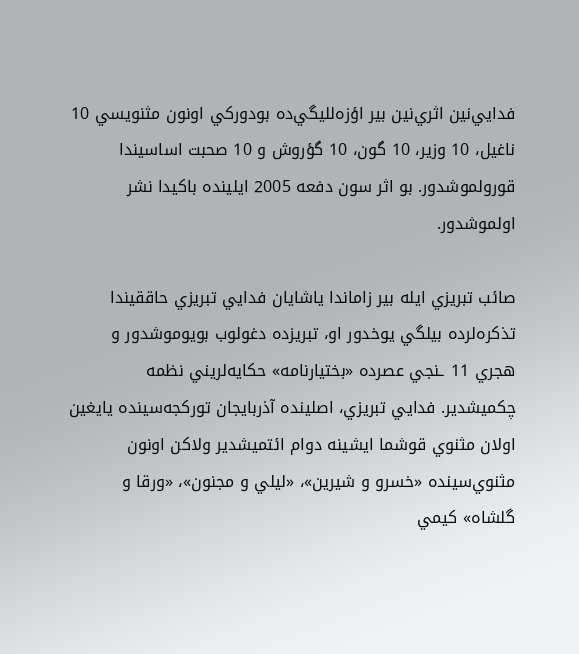فدايي‌نين اثري‌نين بير اؤزه‌لليگي‌ده بودوركي اونون مثنويسي 10 ناغيل، 10 وزير، 10 گون، 10 گؤروش و 10 صحبت اساسيندا قورولموشدور. بو اثر سون دفعه 2005 ايلينده باكيدا نشر اولموشدور.

صائب تبريزي ايله بير زاماندا ياشايان فدايي تبريزي حاققيندا تذكره‌لرده بيلگي يوخدور او، تبريزده دغولوب بويوموشدور و هجري 11 ـنجي عصرده «بختيارنامه» حكايه‌لريني نظمه چكميشدير. فدايي تبريزي، اصلينده آذربايجان توركجه‌سينده يايغين اولان مثنوي قوشما ايشينه دوام ائتميشدير ولاكن اونون مثنوي‌سينده «خسرو و شيرين»، «ليلي و مجنون»، «ورقا و گلشاه» كيمي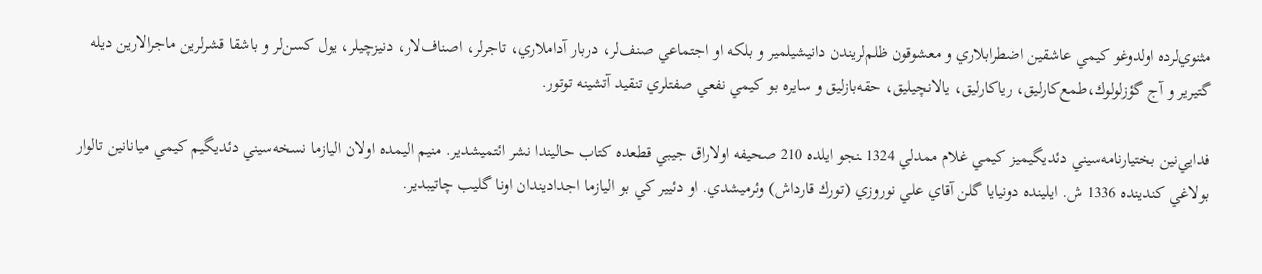مثنوي‌لرده اولدوغو كيمي عاشقين اضطرابلاري و معشوقون ظلم‌لريندن دانيشيلمير و بلكه او اجتماعي صنف‌لر، دربار آداملاري، تاجرلر، اصناف‌لار، دنيزچيلر، يول كسن‌لر و باشقا قشرلرين ماجرالارين ديله گتيرير و آج گؤزلولوك،‌طمع‌كارليق، رياكارليق، يالانچيليق، حقه‌بازليق و سايره بو كيمي نفعي صفتلري تنقيد آتشينه توتور.

فدايي‌نين بختيارنامه‌سيني دئديگيميز كيمي غلام ممدلي 1324 ـنجو ايلده 210 صحيفه اولاراق جيبي قطعده كتاب حاليندا نشر ائتميشدير. منيم اليمده اولان اليازما نسخه‌سيني دئديگيم كيمي ميانانين تالوار بولاغي كندينده 1336 ش. ايلينده دونيايا گلن آقاي علي نوروزي (تورك قارداش) وئرميشدي. او دئيير كي بو اليازما اجداديندان اونا گليب چاتيبدير.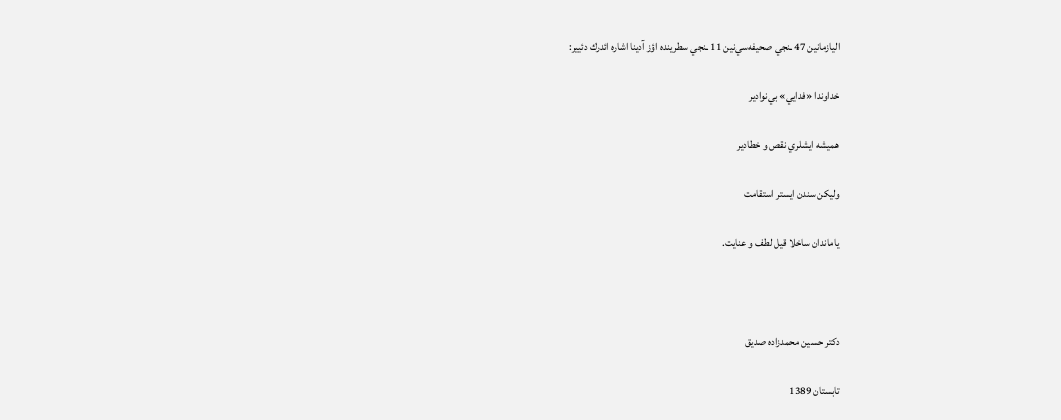اليازمانين 47 ـنجي صحيفه‌سي‌نين 11 ـنجي سطرينده اؤز آدينا اشاره ائدرك دئيير:

خداوندا «فدايي» بي‌نوادير

هميشه ايشلري نقص و خطادير

وليكن سندن ايستر استقامت

ياماندان ساخلا قيل لطف و عنايت.



دکتر حسین محمدزاده صدیق

تابستان 1389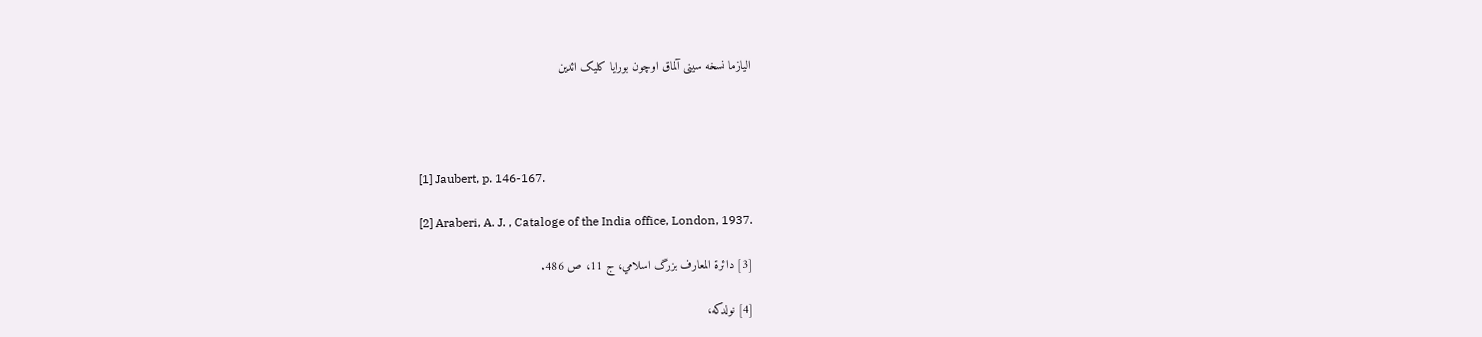الیازما نسخه سینی آلماق اوچون بورایا کلیک ائدین




[1] Jaubert, p. 146-167.

[2] Araberi, A. J. , Cataloge of the India office, London, 1937.

[3] دائرة المعارف بزرگ اسلامي، ج 11، ص 486.

[4] نولدكه،‌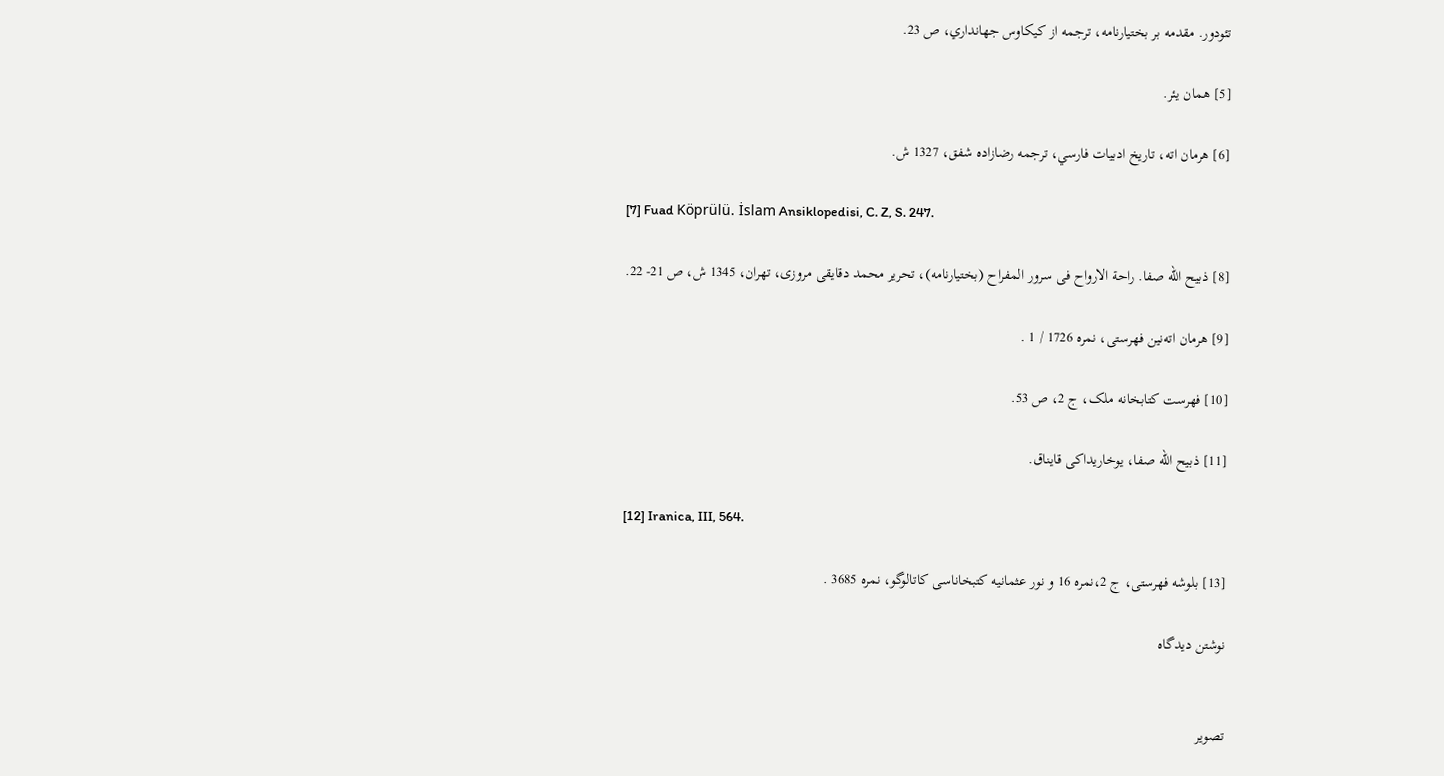تئودور. مقدمه بر بختيارنامه، ترجمه از كيكاوس جهانداري، ص 23.

[5] همان يئر.

[6] هرمان اته، تاريخ ادبيات فارسي، ترجمه رضازاده شفق، 1327 ش.

[7] Fuad Köprülü. İslam Ansiklopedisi, C. Z, S. 247.

[8] ذبیح الله صفا. راحة الارواح فی سرور المفراح (بختیارنامه)، تحریر محمد دقایقی مروزی، تهران، 1345 ش، ص 21- 22.

[9] هرمان اته‌نین فهرستی، ‌نمره 1726 / 1 .

[10] فهرست کتابخانه ملک، ج 2، ص 53.

[11] ذبیح الله صفا، یوخاریداکی قایناق.

[12] Iranica, III, 564.

[13] بلوشه فهرستی، ج 2،‌نمره 16 و نور عثمانیه کتبخاناسی کاتالوگو، نمره 3685 .

نوشتن دیدگاه


تصویر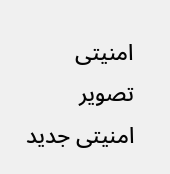امنیتی
تصویر امنیتی جدید